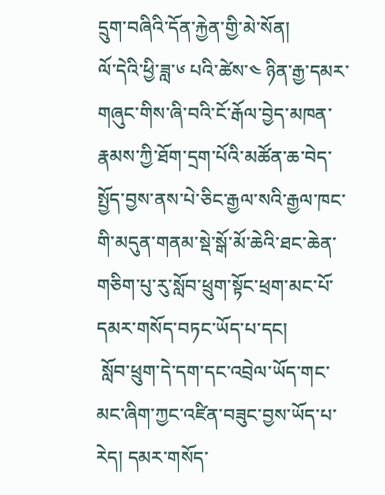དྲུག་བཞིའི་དོན་རྐྱེན་གྱི་མེ་སོན།
ལོ་དེའི་ཕྱི་ཟླ་༦ པའི་ཚེས་༤ ཉིན་རྒྱ་དམར་གཞུང་གིས་ཞི་བའི་ངོ་རྒོལ་བྱེད་མཁན་རྣམས་ཀྱི་ཐོག་དྲག་པོའི་མཚོན་ཆ་བེད་སྤྱོད་བྱས་ནས་པེ་ཅིང་རྒྱལ་སའི་རྒྱལ་ཁང་གི་མདུན་གནམ་སྡེ་སྒོ་མོ་ཆེའི་ཐང་ཆེན་གཅིག་པུ་རུ་སློབ་ཕྲུག་སྟོང་ཕྲག་མང་པོ་དམར་གསོད་བཏང་ཡོད་པ་དང།
 སློབ་ཕྲུག་དེ་དག་དང་འབྲེལ་ཡོད་གང་མང་ཞིག་ཀྱང་འཛིན་བཟུང་བྱས་ཡོད་པ་རེད། དམར་གསོད་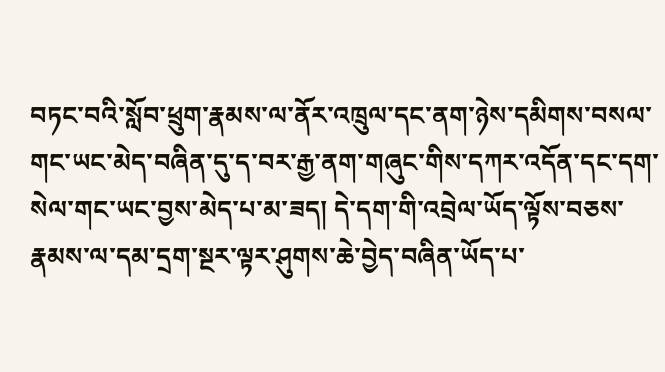བཏང་བའི་སློབ་ཕྲུག་རྣམས་ལ་ནོར་འཁྲུལ་དང་ནག་ཉེས་དམིགས་བསལ་གང་ཡང་མེད་བཞིན་དུ་ད་བར་རྒྱ་ནག་གཞུང་གིས་དཀར་འདོན་དང་དག་སེལ་གང་ཡང་བྱས་མེད་པ་མ་ཟད། དེ་དག་གི་འབྲེལ་ཡོད་ལྟོས་བཅས་རྣམས་ལ་དམ་དྲག་སྔར་ལྟར་ཤུགས་ཆེ་བྱེད་བཞིན་ཡོད་པ་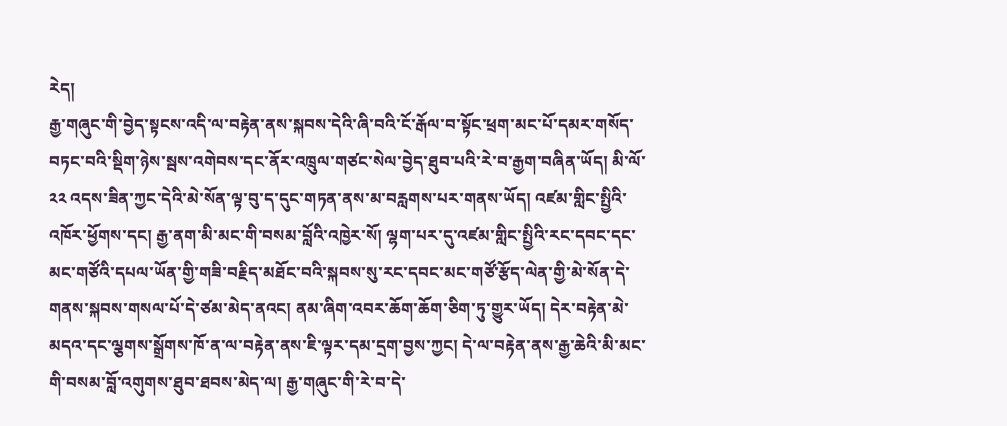རེད།
རྒྱ་གཞུང་གི་བྱེད་སྟངས་འདི་ལ་བརྟེན་ནས་སྐབས་དེའི་ཞི་བའི་ངོ་རྒོལ་བ་སྟོང་ཕྲག་མང་པོ་དམར་གསོད་བཏང་བའི་སྡིག་ཉེས་སྦས་འགེབས་དང་ནོར་འཁྲུལ་གཙང་སེལ་བྱེད་ཐུབ་པའི་རེ་བ་རྒྱག་བཞིན་ཡོད། མི་ལོ་༢༢ འདས་ཟིན་ཀྱང་དེའི་མེ་སོན་ལྟ་བུ་ད་དུང་གཏན་ནས་མ་བརླགས་པར་གནས་ཡོད། འཛམ་གླིང་སྤྱིའི་འཁོར་ཕྱོགས་དང། རྒྱ་ནག་མི་མང་གི་བསམ་བློའི་འཁྱེར་སོ། ལྷག་པར་དུ་འཛམ་གླིང་སྤྱིའི་རང་དབང་དང་མང་གཙོའི་དཔལ་ཡོན་གྱི་གཟི་བརྗིད་མཐོང་བའི་སྐབས་སུ་རང་དབང་མང་གཙོ་རྩོད་ལེན་གྱི་མེ་སོན་དེ་གནས་སྐབས་གསལ་པོ་དེ་ཙམ་མེད་ནའང། ནམ་ཞིག་འབར་ཆོག་ཆོག་ཅིག་ཏུ་གྱུར་ཡོད། དེར་བརྟེན་མེ་མདའ་དང་ལྕགས་སྒྲོགས་ཁོ་ན་ལ་བརྟེན་ནས་ཇི་ལྟར་དམ་དྲག་བྱས་ཀྱང། དེ་ལ་བརྟེན་ནས་རྒྱ་ཆེའི་མི་མང་གི་བསམ་བློ་འགུགས་ཐུབ་ཐབས་མེད་ལ། རྒྱ་གཞུང་གི་རེ་བ་དེ་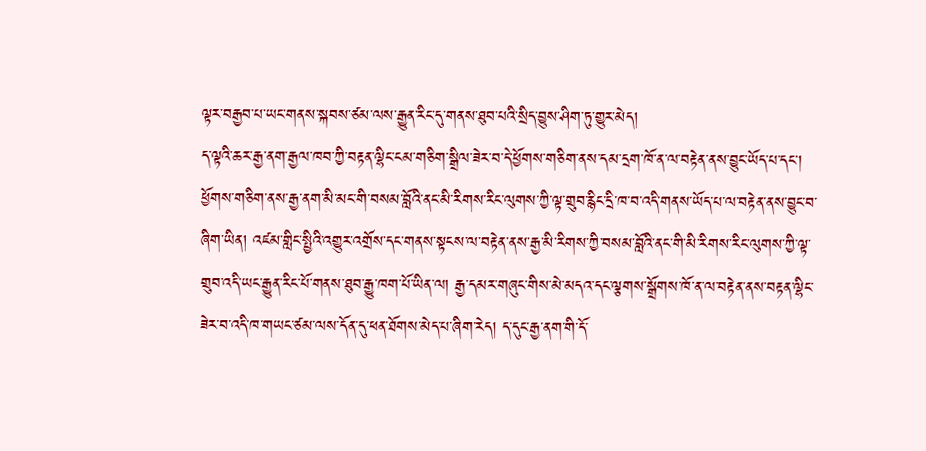ལྟར་བརྒྱབ་པ་ཡང་གནས་སྐབས་ཙམ་ལས་རྒྱུན་རིང་དུ་གནས་ཐུབ་པའི་སྲིད་བྱུས་ཤིག་ཏུ་གྱུར་མེད།
ད་ལྟའི་ཆར་རྒྱ་ནག་རྒྱལ་ཁབ་ཀྱི་བརྟན་ལྷིང་ངམ་གཅིག་སྒྲིལ་ཟེར་བ་དེ་ཕྱོགས་གཅིག་ནས་དམ་དྲག་ཁོ་ན་ལ་བརྟེན་ནས་བྱུང་ཡོད་པ་དང། ཕྱོགས་གཅིག་ནས་རྒྱ་ནག་མི་མང་གི་བསམ་བློའི་ནང་མི་རིགས་རིང་ལུགས་ཀྱི་ལྟ་གྲུབ་རྙིང་དྲི་ཁ་བ་འདི་གནས་ཡོད་པ་ལ་བརྟེན་ནས་བྱུང་བ་ཞིག་ཡིན། འཛམ་གླིང་སྤྱིའི་འགྱུར་འགྲོས་དང་གནས་སྟངས་ལ་བརྟེན་ནས་རྒྱ་མི་རིགས་ཀྱི་བསམ་བློའི་ནང་གི་མི་རིགས་རིང་ལུགས་ཀྱི་ལྟ་གྲུབ་འདི་ཡང་རྒྱུན་རིང་པོ་གནས་ཐུབ་རྒྱུ་ཁག་པོ་ཡིན་ལ། རྒྱ་དམར་གཞུང་གིས་མེ་མདའ་དང་ལྕགས་སྒྲོགས་ཁོ་ན་ལ་བརྟེན་ནས་བརྟན་ལྷིང་ཟེར་བ་འདི་ཁ་གཡང་ཙམ་ལས་དོན་དུ་ཕན་ཐོགས་མེད་པ་ཞིག་རེད། ད་དུང་རྒྱ་ནག་གི་དོ་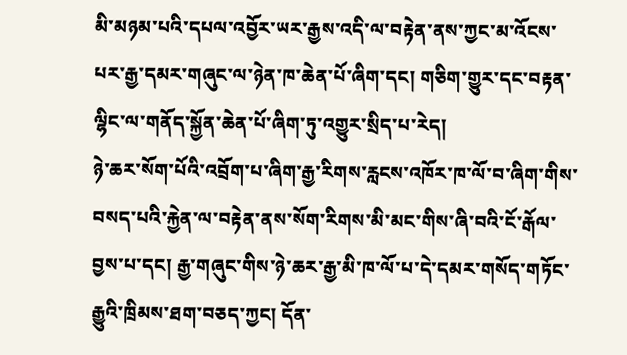མི་མཉམ་པའི་དཔལ་འབྱོར་ཡར་རྒྱས་འདི་ལ་བརྟེན་ནས་ཀྱང་མ་འོངས་པར་རྒྱ་དམར་གཞུང་ལ་ཉེན་ཁ་ཆེན་པོ་ཞིག་དང། གཅིག་གྱུར་དང་བརྟན་ལྷིང་ལ་གནོད་སྐྱོན་ཆེན་པོ་ཞིག་ཏུ་འགྱུར་སྲིད་པ་རེད།
ཉེ་ཆར་སོག་པོའི་འབྲོག་པ་ཞིག་རྒྱ་རིགས་རླངས་འཁོར་ཁ་ལོ་བ་ཞིག་གིས་བསད་པའི་རྐྱེན་ལ་བརྟེན་ནས་སོག་རིགས་མི་མང་གིས་ཞི་བའི་ངོ་རྒོལ་བྱས་པ་དང། རྒྱ་གཞུང་གིས་ཉེ་ཆར་རྒྱ་མི་ཁ་ལོ་པ་དེ་དམར་གསོད་གཏོང་རྒྱུའི་ཁྲིམས་ཐག་བཅད་ཀྱང། དོན་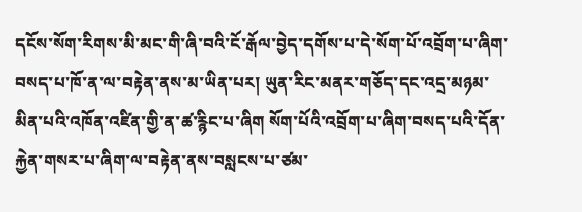དངོས་སོག་རིགས་མི་མང་གི་ཞི་བའི་ངོ་རྒོལ་བྱེད་དགོས་པ་དེ་སོག་པོ་འབྲོག་པ་ཞིག་བསད་པ་ཁོ་ན་ལ་བརྟེན་ནས་མ་ཡིན་པར། ཡུན་རིང་མནར་གཅོད་དང་འདྲ་མཉམ་མིན་པའི་འཁོན་འཛིན་གྱི་ན་ཚ་རྙིང་པ་ཞིག སོག་པོའི་འབྲོག་པ་ཞིག་བསད་པའི་དོན་རྐྱེན་གསར་པ་ཞིག་ལ་བརྟེན་ནས་བསླངས་པ་ཙམ་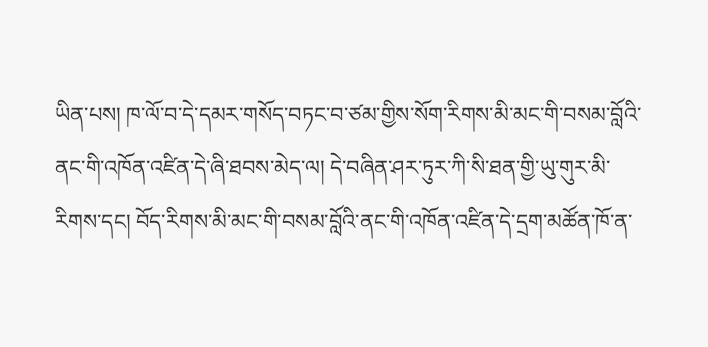ཡིན་པས། ཁ་ལོ་བ་དེ་དམར་གསོད་བཏང་བ་ཙམ་གྱིས་སོག་རིགས་མི་མང་གི་བསམ་བློའི་ནང་གི་འཁོན་འཛིན་དེ་ཞི་ཐབས་མེད་ལ། དེ་བཞིན་ཤར་ཏུར་ཀི་སི་ཐན་གྱི་ཡུ་གུར་མི་རིགས་དང། བོད་རིགས་མི་མང་གི་བསམ་བློའི་ནང་གི་འཁོན་འཛིན་དེ་དྲག་མཚོན་ཁོ་ན་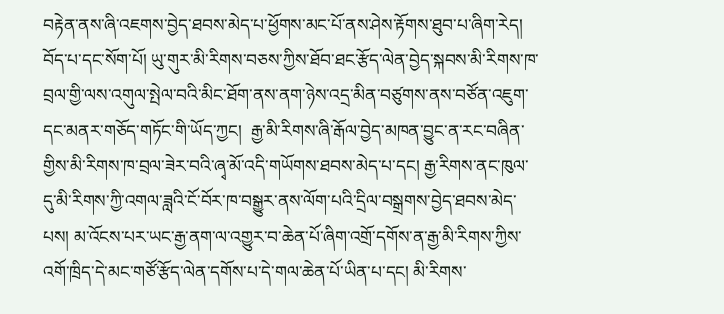བརྟེན་ནས་ཞི་འཇགས་བྱེད་ཐབས་མེད་པ་ཕྱོགས་མང་པོ་ནས་ཤེས་རྟོགས་ཐུབ་པ་ཞིག་རེད།
བོད་པ་དང་སོག་པོ། ཡུ་གུར་མི་རིགས་བཅས་ཀྱིས་ཐོབ་ཐང་རྩོད་ལེན་བྱེད་སྐབས་མི་རིགས་ཁ་བྲལ་གྱི་ལས་འགུལ་སྤེལ་བའི་མིང་ཐོག་ནས་ནག་ཉེས་འདྲ་མིན་བཙུགས་ནས་བཙོན་འཇུག་དང་མནར་གཅོད་གཏོང་གི་ཡོད་ཀྱང།  རྒྱ་མི་རིགས་ཞི་རྒོལ་བྱེད་མཁན་བྱུང་ན་རང་བཞིན་གྱིས་མི་རིགས་ཁ་བྲལ་ཟེར་བའི་ཞྭ་མོ་འདི་གཡོགས་ཐབས་མེད་པ་དང། རྒྱ་རིགས་ནང་ཁུལ་དུ་མི་རིགས་ཀྱི་འགལ་ཟླའི་ངོ་བོར་ཁ་བསྒྱུར་ནས་ལོག་པའི་དྲིལ་བསྒྲགས་བྱེད་ཐབས་མེད་པས། མ་འོངས་པར་ཡང་རྒྱ་ནག་ལ་འགྱུར་བ་ཆེན་པོ་ཞིག་འགྲོ་དགོས་ན་རྒྱ་མི་རིགས་ཀྱིས་འགོ་ཁྲིད་དེ་མང་གཙོ་རྩོད་ལེན་དགོས་པ་དེ་གལ་ཆེན་པོ་ཡིན་པ་དང། མི་རིགས་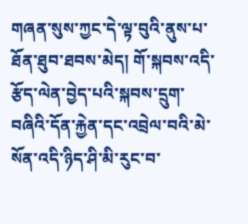གཞན་སུས་ཀྱང་དེ་ལྟ་བུའི་ནུས་པ་ཐོན་ཐུབ་ཐབས་མེད། གོ་སྐབས་འདི་རྩོད་ལེན་བྱེད་པའི་སྐབས་དྲུག་བཞིའི་དོན་རྐྱེན་དང་འབྲེལ་བའི་མེ་སོན་འདི་ཉིད་ཤི་མི་རུང་བ་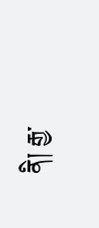ནི། རྒྱ་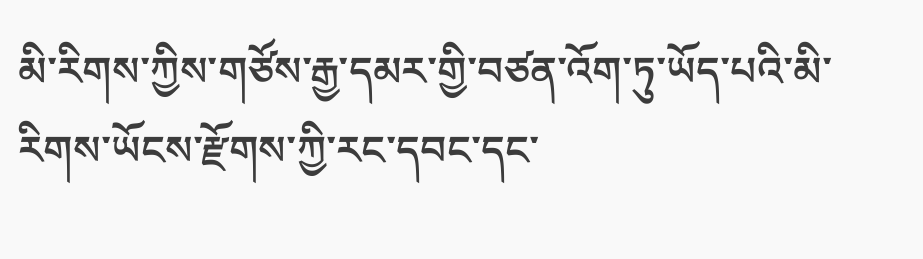མི་རིགས་ཀྱིས་གཙོས་རྒྱ་དམར་གྱི་བཙན་འོག་ཏུ་ཡོད་པའི་མི་རིགས་ཡོངས་རྫོགས་ཀྱི་རང་དབང་དང་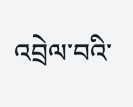འབྲེལ་བའི་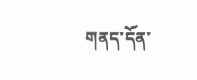གནད་དོན་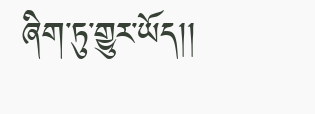ཞིག་ཏུ་གྱུར་ཡོད།།